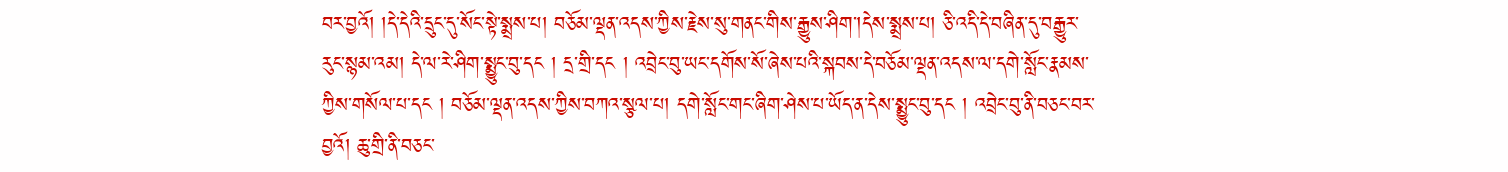བར་བྱའོ། །དེ་དེའི་དྲུང་དུ་སོང་སྟེ་སྨྲས་པ། བཅོམ་ལྡན་འདས་ཀྱིས་རྗེས་སུ་གནང་གིས་རྒྱུས་ཤིག་།དེས་སྨྲས་པ། ཅི་འདི་དེ་བཞིན་དུ་བརྒྱུར་རུང་སྙམ་འམ། དེ་ལ་རེ་ཤིག་སྨྱུང་བུ་དང ། དྲ་གྲི་དང ། འབྲེང་བུ་ཡང་དགོས་སོ་ཞེས་པའི་སྐབས་དེ་བཅོམ་ལྡན་འདས་ལ་དགེ་སློང་རྣམས་ཀྱིས་གསོལ་པ་དང ། བཅོམ་ལྡན་འདས་ཀྱིས་བཀའ་སྩལ་པ། དགེ་སློང་གང་ཞིག་ཤེས་པ་ཡོད་ན་དེས་སྨྱུང་བུ་དང ། འབྲེང་བུ་ནི་བཅང་བར་བྱའོ། ཆུ་གྲི་ནི་བཅང་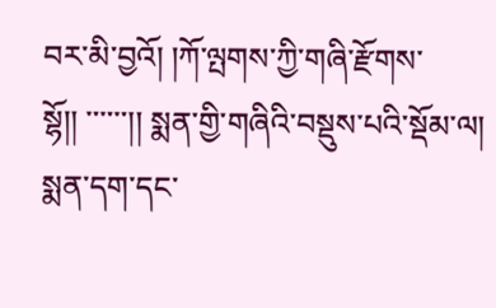བར་མི་བྱའོ། །ཀོ་ལྤགས་ཀྱི་གཞི་རྫོགས་སྷོ།། ་་་་་་།། སྨན་གྱི་གཞིའི་བསྡུས་པའི་སྡོམ་ལ། སྨན་དག་དང་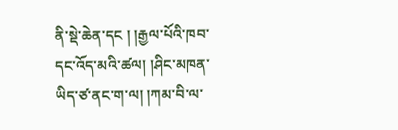ནི་སྡེ་ཆེན་དང ། །རྒྱལ་པོའི་ཁབ་དང་འོད་མའི་ཚལ། །ཤིང་མཁན་ཡིད་ཙ་ནང་ག་ལ། །ཀམ་བི་ལ་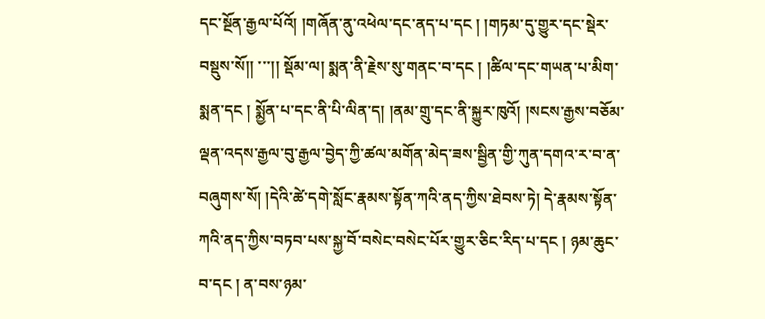དང་སྔོན་རྒྱལ་པོའོ། །གཞོན་ནུ་འཕེལ་དང་ནད་པ་དང ། །གཏམ་དུ་གྱུར་དང་སྡེར་བསྡུས་སོ།། ་་་།། སྡོམ་ལ། སྨན་ནི་རྗེས་སུ་གནང་བ་དང ། །ཚིལ་དང་གཡན་པ་མིག་སྨན་དང ། སྨྱོན་པ་དང་ནི་པི་ལིན་ད། །ནམ་གྲུ་དང་ནི་སྐྱུར་ཁུའོ། །སངས་རྒྱས་བཅོམ་ལྡན་འདས་རྒྱལ་བུ་རྒྱལ་བྱེད་ཀྱི་ཚལ་མགོན་མེད་ཟས་སྦྱིན་གྱི་ཀུན་དགའ་ར་བ་ན་བཞུགས་སོ། །དེའི་ཚེ་དགེ་སློང་རྣམས་སྟོན་ཀའི་ནད་ཀྱིས་ཐེབས་ཏེ། དེ་རྣམས་སྟོན་ཀའི་ནད་ཀྱིས་བཏབ་པས་སྐྱ་བོ་བསེང་བསེང་པོར་གྱུར་ཅིང་རིད་པ་དང ། ཉམ་ཆུང་བ་དང ། ན་བས་ཉམ་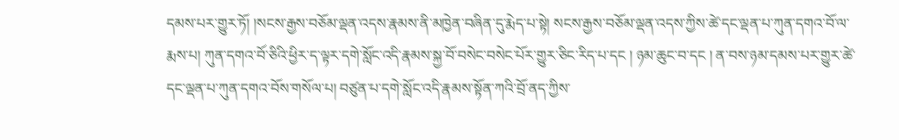དམས་པར་གྱུར་ཏོ། །སངས་རྒྱས་བཅོམ་ལྡན་འདས་རྣམས་ནི་མཁྱེན་བཞིན་དུ་རྨེད་པ་སྟེ། སངས་རྒྱས་བཅོམ་ལྡན་འདས་ཀྱིས་ཚེ་དང་ལྡན་པ་ཀུན་དགའ་བོ་ལ་རྨས་པ། ཀུན་དགའ་བོ་ཅིའི་ཕྱིར་ད་ལྟར་དགེ་སློང་འདི་རྣམས་སྐྱ་བོ་བསེང་བསེང་པོར་གྱུར་ཅིང་རིད་པ་དང ། ཉམ་ཆུང་བ་དང ། ན་བས་ཉམ་དམས་པར་གྱུར་ཚེ་དང་ལྡན་པ་ཀུན་དགའ་བོས་གསོལ་པ། བཙུན་པ་དགེ་སློང་འདི་རྣམས་སྟོན་ཀའི་བྲོ་ནད་ཀྱིས་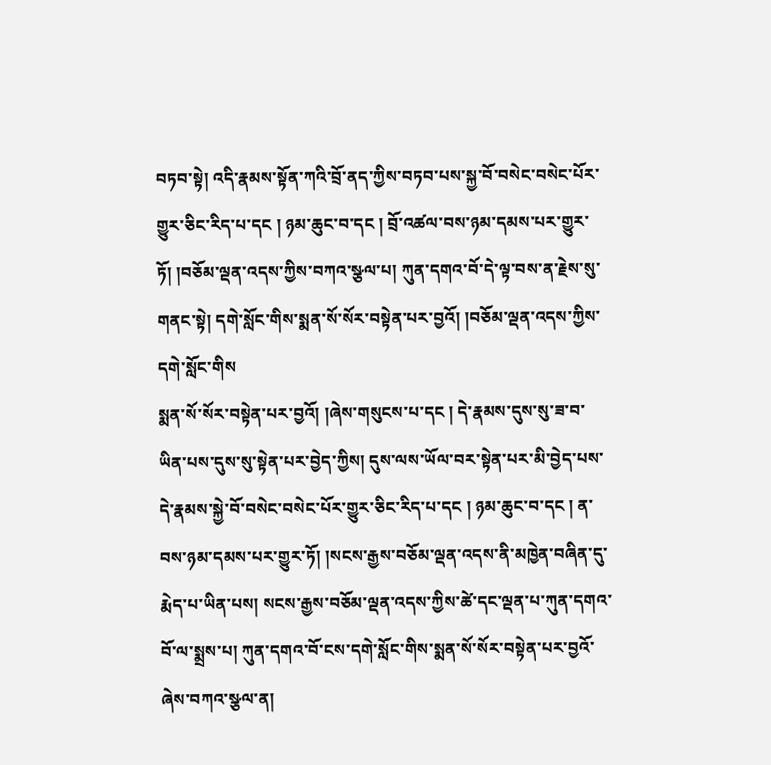བཏབ་སྟེ། འདི་རྣམས་སྟོན་ཀའི་བྲོ་ནད་ཀྱིས་བཏབ་པས་སྐྱ་བོ་བསེང་བསེང་པོར་གྱུར་ཅིང་རིད་པ་དང ། ཉམ་ཆུང་བ་དང ། བྲོ་འཚལ་བས་ཉམ་དམས་པར་གྱུར་ཏོ། །བཅོམ་ལྡན་འདས་ཀྱིས་བཀའ་སྩལ་པ། ཀུན་དགའ་བོ་དེ་ལྟ་བས་ན་རྗེས་སུ་གནང་སྟེ། དགེ་སློང་གིས་སྨན་སོ་སོར་བསྟེན་པར་བྱའོ། །བཅོམ་ལྡན་འདས་ཀྱིས་དགེ་སློང་གིས
སྨན་སོ་སོར་བསྟེན་པར་བྱའོ། །ཞེས་གསུངས་པ་དང ། དེ་རྣམས་དུས་སུ་ཟ་བ་ཡིན་པས་དུས་སུ་སྟེན་པར་བྱེད་ཀྱིས། དུས་ལས་ཡོལ་བར་སྟེན་པར་མི་བྱེད་པས་དེ་རྣམས་སྐྱེ་བོ་བསེང་བསེང་པོར་གྱུར་ཅིང་རིད་པ་དང ། ཉམ་ཆུང་བ་དང ། ན་བས་ཉམ་དམས་པར་གྱུར་ཏོ། །སངས་རྒྱས་བཅོམ་ལྡན་འདས་ནི་མཁྱེན་བཞིན་དུ་རྨེད་པ་ཡིན་པས། སངས་རྒྱས་བཅོམ་ལྡན་འདས་ཀྱིས་ཚེ་དང་ལྡན་པ་ཀུན་དགའ་བོ་ལ་སྨྲས་པ། ཀུན་དགའ་བོ་ངས་དགེ་སློང་གིས་སྨན་སོ་སོར་བསྟེན་པར་བྱའོ་ཞེས་བཀའ་སྩལ་ན།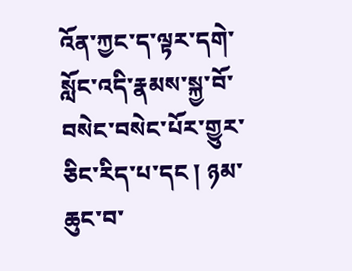འོན་ཀྱང་ད་ལྟར་དགེ་སློང་འདི་རྣམས་སྐྱ་བོ་བསེང་བསེང་པོར་གྱུར་ཅིང་རིད་པ་དང ། ཉམ་ཆུང་བ་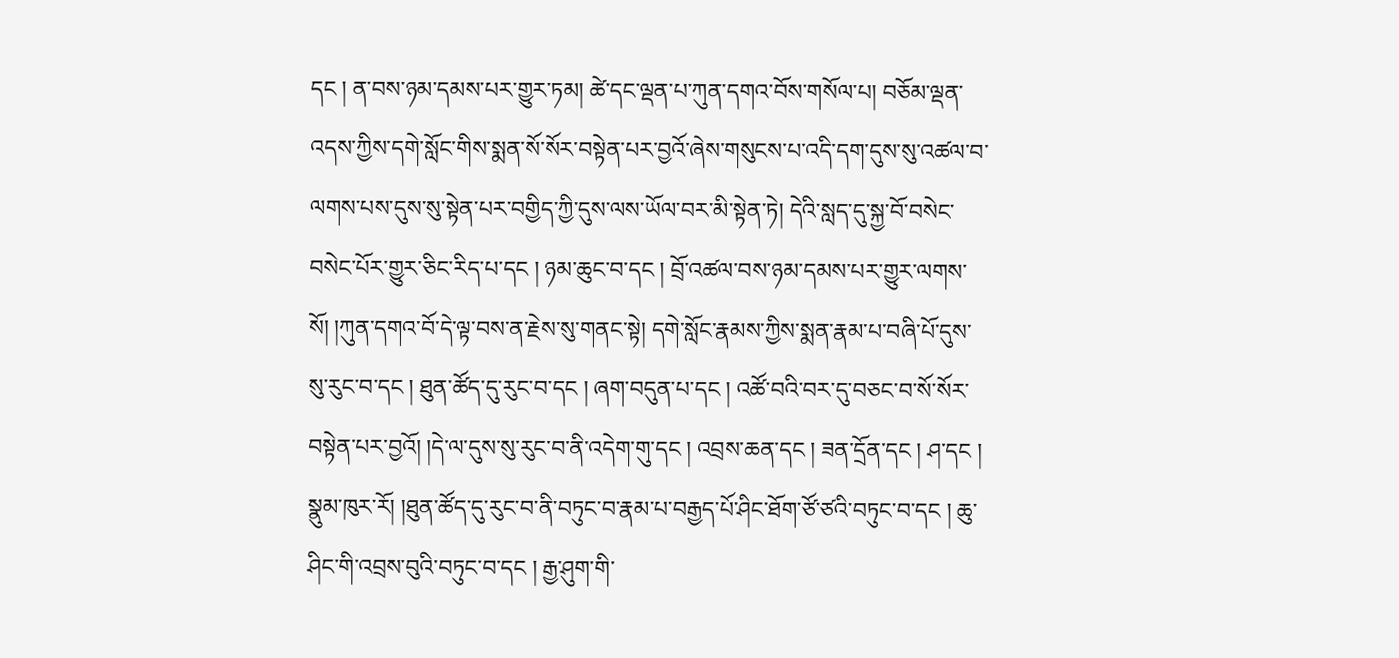དང ། ན་བས་ཉམ་དམས་པར་གྱུར་ཏམ། ཚེ་དང་ལྡན་པ་ཀུན་དགའ་བོས་གསོལ་པ། བཅོམ་ལྡན་འདས་ཀྱིས་དགེ་སློང་གིས་སྨན་སོ་སོར་བསྟེན་པར་བྱའོ་ཞེས་གསུངས་པ་འདི་དག་དུས་སུ་འཚལ་བ་ལགས་པས་དུས་སུ་སྟེན་པར་བགྱིད་ཀྱི་དུས་ལས་ཡོལ་བར་མི་སྟེན་ཏེ། དེའི་སླད་དུ་སྐྱ་བོ་བསེང་བསེང་པོར་གྱུར་ཅིང་རིད་པ་དང ། ཉམ་ཆུང་བ་དང ། བྲོ་འཚལ་བས་ཉམ་དམས་པར་གྱུར་ལགས་སོ། །ཀུན་དགའ་བོ་དེ་ལྟ་བས་ན་རྗེས་སུ་གནང་སྟེ། དགེ་སློང་རྣམས་ཀྱིས་སྨན་རྣམ་པ་བཞི་པོ་དུས་སུ་རུང་བ་དང ། ཐུན་ཚོད་དུ་རུང་བ་དང ། ཞག་བདུན་པ་དང ། འཚོ་བའི་བར་དུ་བཅང་བ་སོ་སོར་བསྟེན་པར་བྱའོ། །དེ་ལ་དུས་སུ་རུང་བ་ནི་འདེག་གུ་དང ། འབྲས་ཆན་དང ། ཟན་དྲོན་དང ། ཤ་དང ། སྣུམ་ཁུར་རོ། །ཐུན་ཚོད་དུ་རུང་བ་ནི་བཏུང་བ་རྣམ་པ་བརྒྱད་པོ་ཤིང་ཐོག་ཙོ་ཙའི་བཏུང་བ་དང ། ཆུ་ཤིང་གི་འབྲས་བུའི་བཏུང་བ་དང ། རྒྱ་ཤུག་གི་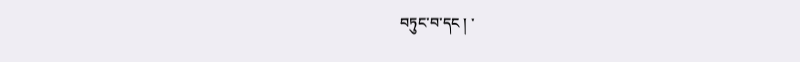བཏུང་བ་དང ། ་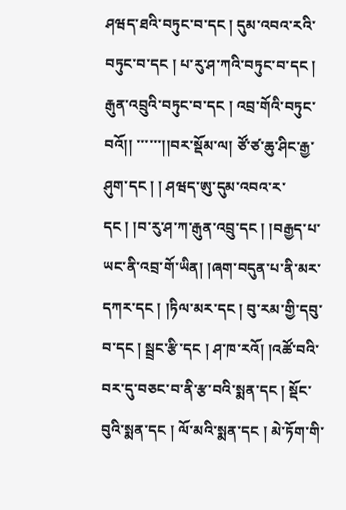ཤཝད་ཐའི་བཏུང་བ་དང ། དུམ་འབའ་རའི་བཏུང་བ་དང ། པ་རུ་ཤ་ཀའི་བཏུང་བ་དང ། རྒུན་འབྲུའི་བཏུང་བ་དང ། འབྲ་གོའི་བཏུང་བའོ།། ་་་་་་།།བར་སྡོམ་ལ། ཙོ་ཙ་ཆུ་ཤིང་རྒྱ་ཤུག་དང ། ། ཤཝད་ཨུ་དུམ་འབའ་ར་དང ། །བ་རུ་ཤ་ཀ་རྒུན་འབྲུ་དང ། །བརྒྱད་པ་ཡང་ནི་འབྲ་གོ་ཡིན། །ཞག་བདུན་པ་ནི་མར་དཀར་དང ། །ཏིལ་མར་དང ། བུ་རམ་གྱི་དབུ་བ་དང ། སྦྲང་རྩི་དང ། ཤ་ཁ་རའོ། །འཚོ་བའི་བར་དུ་བཅང་བ་ནི་རྩ་བའི་སྨན་དང ། སྡོང་བུའི་སྨན་དང ། ལོ་མའི་སྨན་དང ། མེ་ཏོག་གི་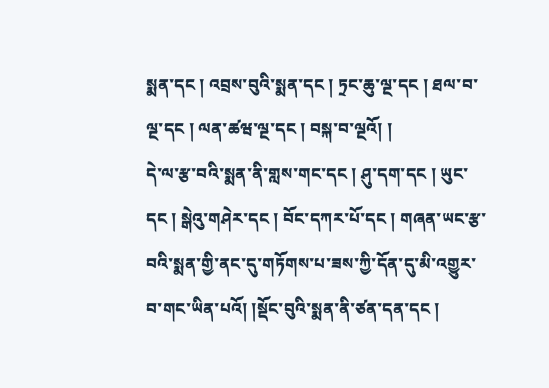སྨན་དང ། འབྲས་བུའི་སྨན་དང ། ཏྲང་ཆུ་ལྔ་དང ། ཐལ་བ་ལྔ་དང ། ལན་ཚཝ་ལྔ་དང ། བསྐ་བ་ལྔའོ། །
དེ་ལ་རྩ་བའི་སྨན་ནི་གླས་གང་དང ། ཤུ་དག་དང ། ཡུང་དང ། སྒེའུ་གཤེར་དང ། བོང་དཀར་པོ་དང ། གཞན་ཡང་རྩ་བའི་སྨན་གྱི་ནང་དུ་གཏོགས་པ་ཟས་ཀྱི་དོན་དུ་མི་འགྱུར་བ་གང་ཡིན་པའོ། །སྡོང་བུའི་སྨན་ནི་ཙན་དན་དང །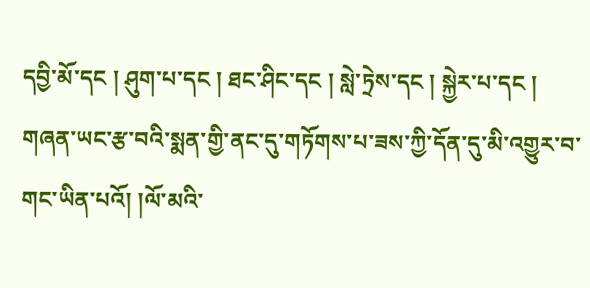དབྱི་མོ་དང ། ཤུག་པ་དང ། ཐང་ཤིང་དང ། སླེ་ཏྲེས་དང ། སྐྱེར་པ་དང ། གཞན་ཡང་རྩ་བའི་སྨན་གྱི་ནང་དུ་གཏོགས་པ་ཟས་ཀྱི་དོན་དུ་མི་འགྱུར་བ་གང་ཡིན་པའོ། །ལོ་མའི་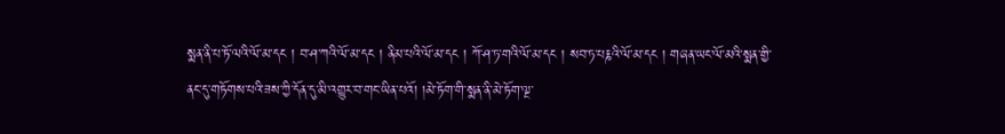སྨན་ནི་པ་ཏོ་ལའི་ལོ་མ་དང ། བ་ཤ་ཀའི་ལོ་མ་དང ། ནིམ་པའི་ལོ་མ་དང ། ཀོ་ཤ་ཏ་གའི་ལོ་མ་དང ། སབ་ཏ་པརྞའི་ལོ་མ་དང ། གཞན་ཡང་ལོ་མའི་སྨན་གྱི་ནང་དུ་གཏོགས་པའི་ཟས་ཀྱི་དོན་དུ་མི་འགྱུར་བ་གང་ཡིན་པའོ། །མེ་ཏོག་གི་སྨན་ནི་མེ་ཏོག་ལྔ་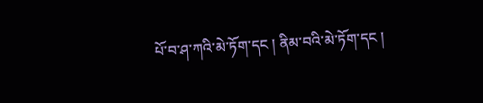པོ་བ་ཤ་ཀའི་མེ་ཏོག་དང ། ནིམ་བའི་མེ་ཏོག་དང །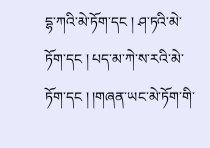དྷ་ཀའི་མེ་ཏོག་དང ། ཤ་ཏའི་མེ་ཏོག་དང ། པད་མ་ཀེ་ས་རའི་མེ་ཏོག་དང ། །གཞན་ཡང་མེ་ཏོག་གི་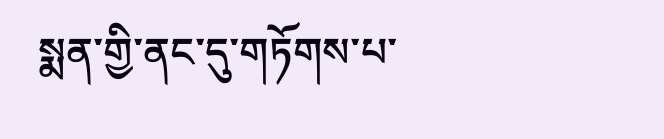སྨན་གྱི་ནང་དུ་གཏོགས་པ་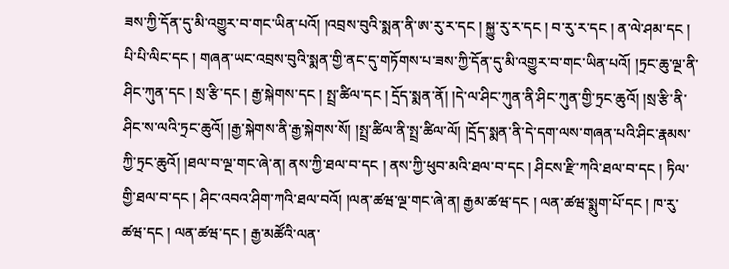ཟས་ཀྱི་དོན་དུ་མི་འགྱུར་བ་གང་ཡིན་པའོ། །འབྲས་བུའི་སྨན་ནི་ཨ་རུ་ར་དང ། སྐྱུ་རུ་ར་དང ། བ་རུ་ར་དང ། ན་ལེ་ཤམ་དང ། པི་པི་ལིང་དང ། གཞན་ཡང་འབྲས་བུའི་སྨན་གྱི་ནང་དུ་གཏོགས་པ་ཟས་ཀྱི་དོན་དུ་མི་འགྱུར་བ་གང་ཡིན་པའོ། །ཏྲང་ཆུ་ལྔ་ནི་ཤིང་ཀུན་དང ། སྲ་རྩི་དང ། རྒྱ་སྐེགས་དང ། སྤྲ་ཚིལ་དང ། དྲོད་སྨན་ནོ། །དེ་ལ་ཤིང་ཀུན་ནི་ཤིང་ཀུན་གྱི་ཏྲང་ཆུའོ། །སྲ་རྩི་ནི་ཤིང་ས་ལའི་ཏྲང་ཆུའོ། །རྒྱ་སྐེགས་ནི་རྒྱ་སྐེགས་སོ། །སྤྲ་ཚིལ་ནི་སྤྲ་ཚིལ་ལོ། །དྲོད་སྨན་ནི་དེ་དག་ལས་གཞན་པའི་ཤིང་རྣམས་ཀྱི་ཏྲང་ཆུའོ། །ཐལ་བ་ལྔ་གང་ཞེ་ན། ནས་ཀྱི་ཐལ་བ་དང ། ནས་ཀྱི་ཕུབ་མའི་ཐལ་བ་དང ། ཤིངས་རྫི་ཀའི་ཐལ་བ་དང ། ཏིལ་གྱི་ཐལ་བ་དང ། ཤིང་འབའ་ཤིག་ཀའི་ཐལ་བའོ། །ལན་ཚཝ་ལྔ་གང་ཞེ་ན། རྒྱམ་ཚཝ་དང ། ལན་ཚཝ་སྨུག་པོ་དང ། ཁ་རུ་ཚཝ་དང ། ལན་ཚཝ་དང ། རྒྱ་མཚོའི་ལན་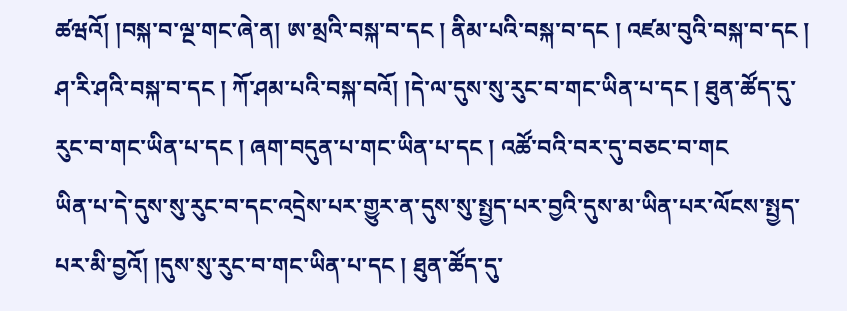ཚཝའོ། །བསྐ་བ་ལྔ་གང་ཞེ་ན། ཨ་མྲའི་བསྐ་བ་དང ། ནིམ་པའི་བསྐ་བ་དང ། འཛམ་བུའི་བསྐ་བ་དང ། ཤ་རི་ཤའི་བསྐ་བ་དང ། ཀོ་ཤམ་པའི་བསྐ་བའོ། །དེ་ལ་དུས་སུ་རུང་བ་གང་ཡིན་པ་དང ། ཐུན་ཚོད་དུ་རུང་བ་གང་ཡིན་པ་དང ། ཞག་བདུན་པ་གང་ཡིན་པ་དང ། འཚོ་བའི་བར་དུ་བཅང་བ་གང
ཡིན་པ་དེ་དུས་སུ་རུང་བ་དང་འདྲེས་པར་གྱུར་ན་དུས་སུ་སྤྱད་པར་བྱའི་དུས་མ་ཡིན་པར་ལོངས་སྤྱད་པར་མི་བྱའོ། །དུས་སུ་རུང་བ་གང་ཡིན་པ་དང ། ཐུན་ཚོད་དུ་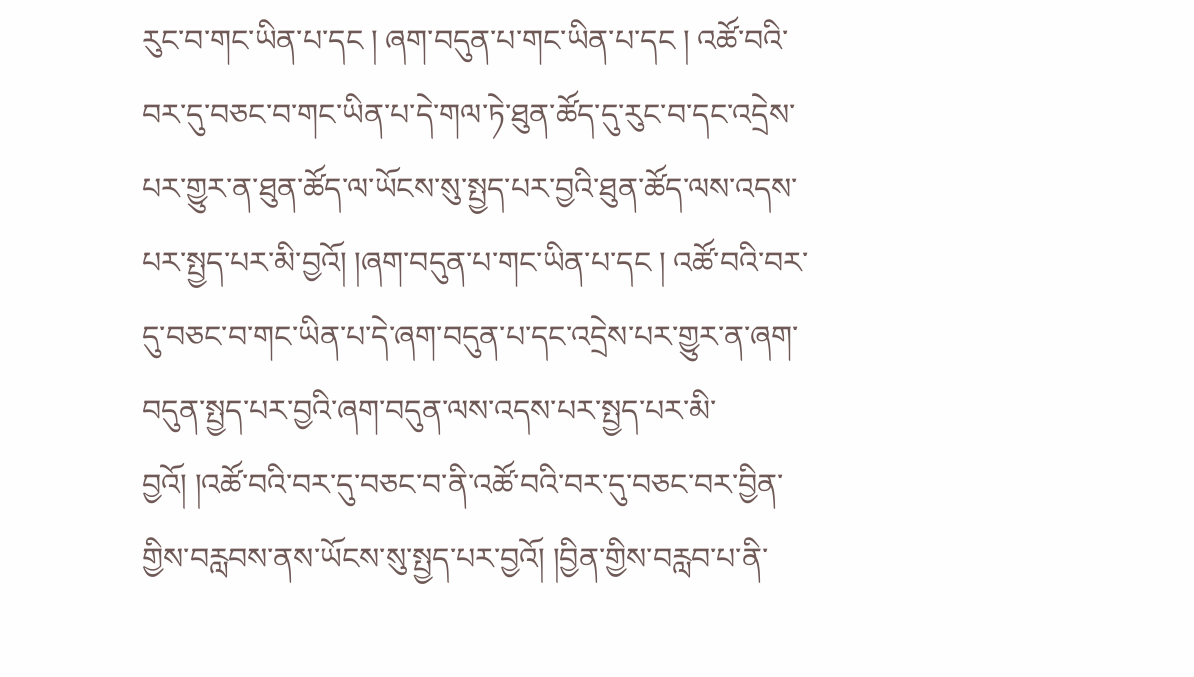རུང་བ་གང་ཡིན་པ་དང ། ཞག་བདུན་པ་གང་ཡིན་པ་དང ། འཚོ་བའི་བར་དུ་བཅང་བ་གང་ཡིན་པ་དེ་གལ་ཏེ་ཐུན་ཚོད་དུ་རུང་བ་དང་འདྲེས་པར་གྱུར་ན་ཐུན་ཚོད་ལ་ཡོངས་སུ་སྤྱད་པར་བྱའི་ཐུན་ཚོད་ལས་འདས་པར་སྤྱད་པར་མི་བྱའོ། །ཞག་བདུན་པ་གང་ཡིན་པ་དང ། འཚོ་བའི་བར་དུ་བཅང་བ་གང་ཡིན་པ་དེ་ཞག་བདུན་པ་དང་འདྲེས་པར་གྱུར་ན་ཞག་བདུན་སྤྱད་པར་བྱའི་ཞག་བདུན་ལས་འདས་པར་སྤྱད་པར་མི་བྱའོ། །འཚོ་བའི་བར་དུ་བཅང་བ་ནི་འཚོ་བའི་བར་དུ་བཅང་བར་བྱིན་གྱིས་བརླབས་ནས་ཡོངས་སུ་སྤྱད་པར་བྱའོ། །བྱིན་གྱིས་བརླབ་པ་ནི་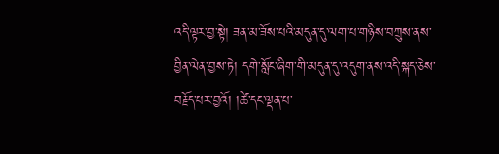འདི་ལྟར་བྱ་སྟེ། ཟན་མ་ཟོས་པའི་མདུན་དུ་ལག་པ་གཉིས་བཀྲུས་ནས་བྱིན་ལེན་བྱས་ཏེ། དགེ་སློང་ཞིག་གི་མདུན་དུ་འདུག་ནས་འདི་སྐད་ཅེས་བརྗོད་པར་བྱའོ། །ཚེ་དང་ལྡན་པ་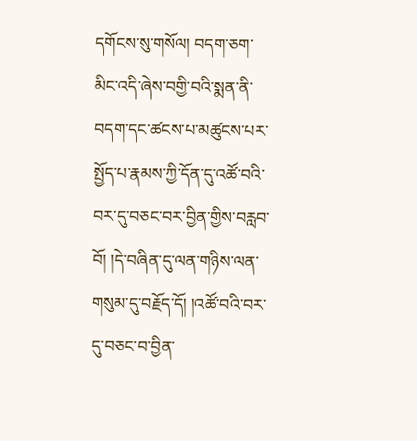དགོངས་སུ་གསོལ། བདག་ཅག་མིང་འདི་ཞེས་བགྱི་བའི་སྨན་ནི་བདག་དང་ཚངས་པ་མཚུངས་པར་སྤྱོད་པ་རྣམས་ཀྱི་དོན་དུ་འཚོ་བའི་བར་དུ་བཅང་བར་བྱིན་གྱིས་བརླབ་བོ། །དེ་བཞིན་དུ་ལན་གཉིས་ལན་གསུམ་དུ་བརྗོད་དོ། །འཚོ་བའི་བར་དུ་བཅང་བ་བྱིན་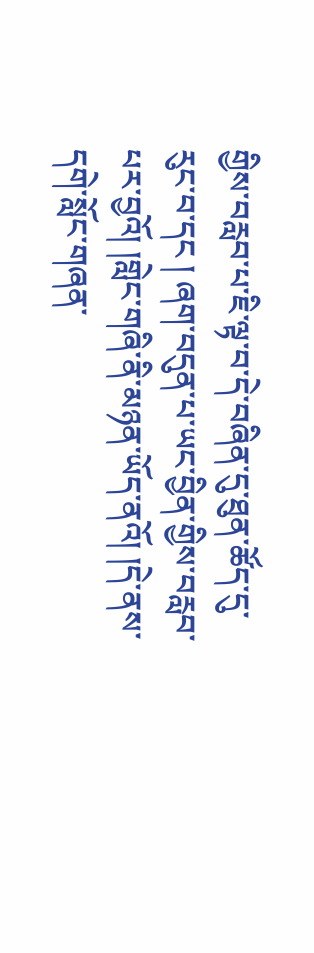གྱིས་བརླབ་པ་ཇི་ལྟ་བ་དེ་བཞིན་དུ་ཐུན་ཚོད་དུ་རུང་བ་དང ། ཞག་བདུན་པ་ཡང་བྱིན་གྱིས་བརླབ་པར་བྱའོ། །གླེང་གཞི་ནི་མཉན་ཡོད་ནའོ། །དེ་ནས་དགེ་སློང་གཞན་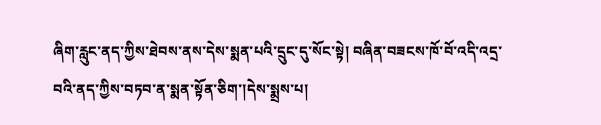ཞིག་རླུང་ནད་ཀྱིས་ཐེབས་ནས་དེས་སྨན་པའི་དྲུང་དུ་སོང་སྟེ། བཞིན་བཟངས་ཁོ་བོ་འདི་འདྲ་བའི་ནད་ཀྱིས་བཏབ་ན་སྨན་སྟོན་ཅིག་།དེས་སྨྲས་པ།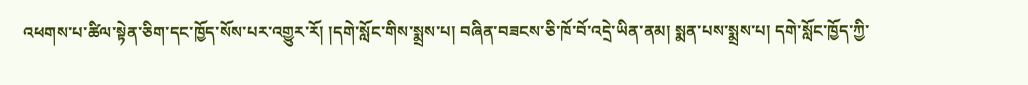འཕགས་པ་ཚིལ་སྟེན་ཅིག་དང་ཁྱོད་སོས་པར་འགྱུར་རོ། །དགེ་སློང་གིས་སྨྲས་པ། བཞིན་བཟངས་ཅི་ཁོ་བོ་འདྲེ་ཡིན་ནམ། སྨན་པས་སྨྲས་པ། དགེ་སློང་ཁྱོད་ཀྱི་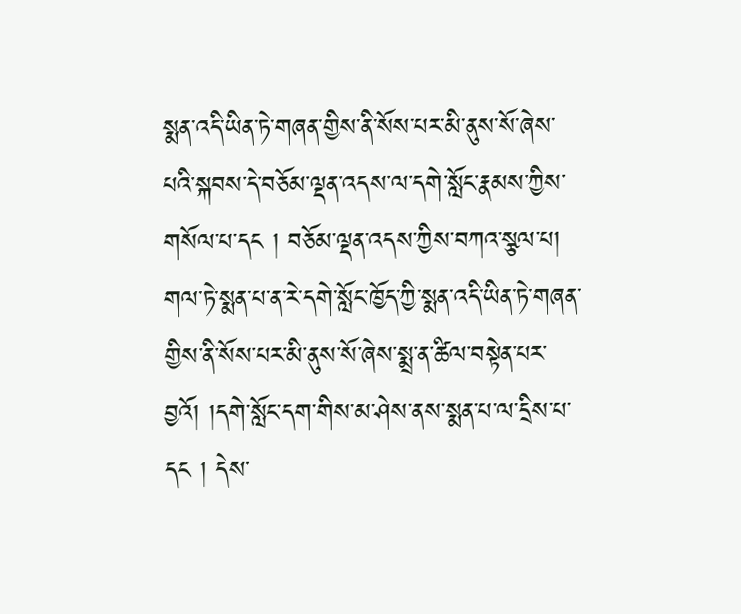སྨན་འདི་ཡིན་ཏེ་གཞན་གྱིས་ནི་སོས་པར་མི་ནུས་སོ་ཞེས་པའི་སྐབས་དེ་བཅོམ་ལྡན་འདས་ལ་དགེ་སློང་རྣམས་ཀྱིས་གསོལ་པ་དང ། བཅོམ་ལྡན་འདས་ཀྱིས་བཀའ་སྩལ་པ། གལ་ཏེ་སྨན་པ་ན་རེ་དགེ་སློང་ཁྱོད་ཀྱི་སྨན་འདི་ཡིན་ཏེ་གཞན་གྱིས་ནི་སོས་པར་མི་ནུས་སོ་ཞེས་སྨྲ་ན་ཚིལ་བསྟེན་པར་བྱའོ། །དགེ་སློང་དག་གིས་མ་ཤེས་ནས་སྨན་པ་ལ་དྲིས་པ་དང ། དེས་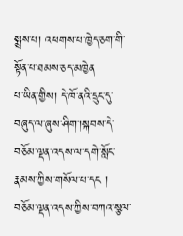སྨྲས་པ། འཕགས་པ་ཁྱེད་ཅག་གི་སྟོན་པ་ཐམས་ཅད་མཁྱེན
པ་ཡིན་གྱིས། དེ་ཁོ་ནའི་དྲུང་དུ་བཞུད་ལ་ཞུས་ཤིག་།སྐབས་དེ་བཅོམ་ལྡན་འདས་ལ་དགེ་སློང་རྣམས་ཀྱིས་གསོལ་པ་དང ། བཅོམ་ལྡན་འདས་ཀྱིས་བཀའ་སྩལ་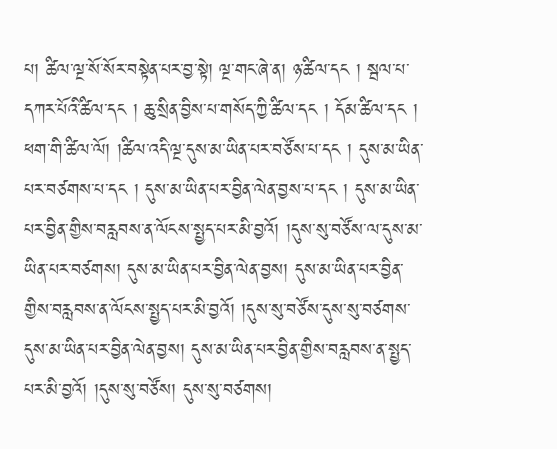པ། ཚིལ་ལྔ་སོ་སོར་བསྟེན་པར་བྱ་སྟེ། ལྔ་གང་ཞེ་ན། ཉ་ཚིལ་དང ། སྦལ་པ་དཀར་པོའི་ཚིལ་དང ། ཆུ་སྲིན་བྱིས་པ་གསོད་ཀྱི་ཚིལ་དང ། དོམ་ཚིལ་དང ། ཕག་གི་ཚིལ་ལོ། །ཚིལ་འདི་ལྔ་དུས་མ་ཡིན་པར་བཙོས་པ་དང ། དུས་མ་ཡིན་པར་བཙགས་པ་དང ། དུས་མ་ཡིན་པར་བྱིན་ལེན་བྱས་པ་དང ། དུས་མ་ཡིན་པར་བྱིན་གྱིས་བརླབས་ན་ལོངས་སྤྱད་པར་མི་བྱའོ། །དུས་སུ་བཙོས་ལ་དུས་མ་ཡིན་པར་བཙགས། དུས་མ་ཡིན་པར་བྱིན་ལེན་བྱས། དུས་མ་ཡིན་པར་བྱིན་གྱིས་བརླབས་ན་ལོངས་སྤྱད་པར་མི་བྱའོ། །དུས་སུ་བཙོས་དུས་སུ་བཙགས་དུས་མ་ཡིན་པར་བྱིན་ལེན་བྱས། དུས་མ་ཡིན་པར་བྱིན་གྱིས་བརླབས་ན་སྤྱད་པར་མི་བྱའོ། །དུས་སུ་བཙོས། དུས་སུ་བཙགས།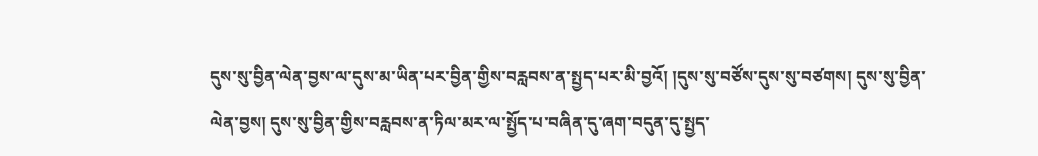དུས་སུ་བྱིན་ལེན་བྱས་ལ་དུས་མ་ཡིན་པར་བྱིན་གྱིས་བརླབས་ན་སྤྱད་པར་མི་བྱའོ། །དུས་སུ་བཙོས་དུས་སུ་བཙགས། དུས་སུ་བྱིན་ལེན་བྱས། དུས་སུ་བྱིན་གྱིས་བརླབས་ན་ཏིལ་མར་ལ་སྤྱོད་པ་བཞིན་དུ་ཞག་བདུན་དུ་སྤྱད་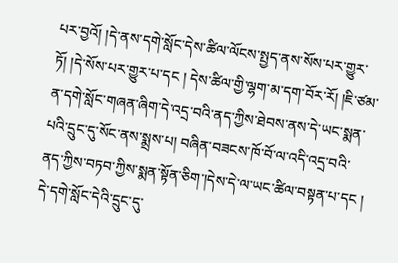པར་བྱའོ། །དེ་ནས་དགེ་སློང་དེས་ཚིལ་ལོངས་སྤྱད་ནས་སོས་པར་གྱུར་ཏོ། །དེ་སོས་པར་གྱུར་པ་དང ། དེས་ཚིལ་གྱི་ལྷག་མ་དག་བོར་རོ། །ཇི་ཙམ་ན་དགེ་སློང་གཞན་ཞིག་དེ་འདྲ་བའི་ནད་ཀྱིས་ཐེབས་ནས་དེ་ཡང་སྨན་པའི་དྲུང་དུ་སོང་ནས་སྨྲས་པ། བཞིན་བཟངས་ཁོ་བོ་ལ་འདི་འདྲ་བའི་ནད་ཀྱིས་བཏབ་ཀྱིས་སྨན་སྟོན་ཅིག་།དེས་དེ་ལ་ཡང་ཚིལ་བསྟན་པ་དང ། དེ་དགེ་སློང་དེའི་དྲུང་དུ་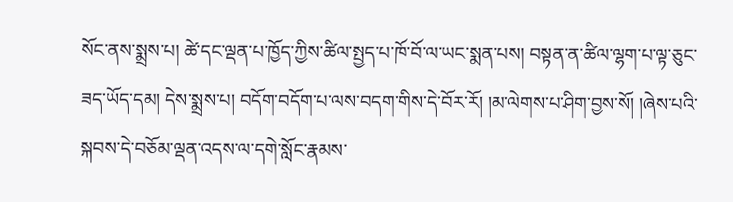སོང་ནས་སྨྲས་པ། ཚེ་དང་ལྡན་པ་ཁྱོད་ཀྱིས་ཚིལ་སྤྱད་པ་ཁོ་བོ་ལ་ཡང་སྨན་པས། བསྟན་ན་ཚིལ་ལྷག་པ་ལྟ་ཅུང་ཟད་ཡོད་དམ། དེས་སྨྲས་པ། བདོག་བདོག་པ་ལས་བདག་གིས་དེ་བོར་རོ། །མ་ལེགས་པ་ཤིག་བྱས་སོ། །ཞེས་པའི་སྐབས་དེ་བཅོམ་ལྡན་འདས་ལ་དགེ་སློང་རྣམས་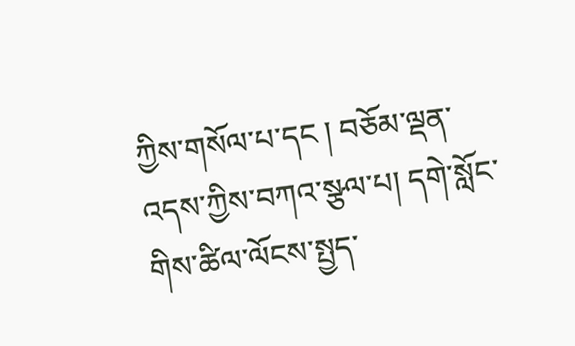ཀྱིས་གསོལ་པ་དང ། བཅོམ་ལྡན་འདས་ཀྱིས་བཀའ་སྩལ་པ། དགེ་སློང་གིས་ཚིལ་ལོངས་སྤྱད་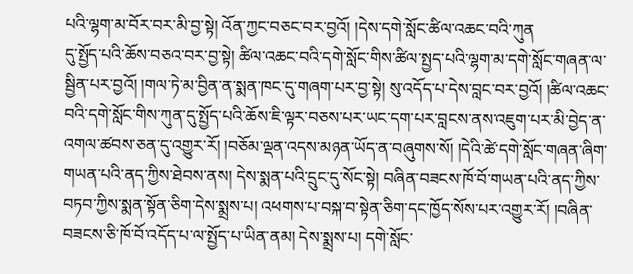པའི་ལྷག་མ་བོར་བར་མི་བྱ་སྟེ། འོན་ཀྱང་བཅང་བར་བྱའོ། །དེས་དགེ་སློང་ཚིལ་འཆང་བའི་ཀུན
དུ་སྤྱོད་པའི་ཆོས་བཅའ་བར་བྱ་སྟེ། ཚིལ་འཆང་བའི་དགེ་སློང་གིས་ཚིལ་སྤྱད་པའི་ལྷག་མ་དགེ་སློང་གཞན་ལ་སྦྱིན་པར་བྱའོ། །གལ་ཏེ་མ་བྱིན་ན་སྨན་ཁང་དུ་གཞག་པར་བྱ་སྟེ། སུ་འདོད་པ་དེས་བླང་བར་བྱའོ། །ཚིལ་འཆང་བའི་དགེ་སློང་གིས་ཀུན་དུ་སྤྱོད་པའི་ཆོས་ཇི་ལྟར་བཅས་པར་ཡང་དག་པར་བླངས་ནས་འཇུག་པར་མི་བྱེད་ན་འགལ་ཚབས་ཅན་དུ་འགྱུར་རོ། །བཅོམ་ལྡན་འདས་མཉན་ཡོད་ན་བཞུགས་སོ། །དེའི་ཚེ་དགེ་སློང་གཞན་ཞིག་གཡན་པའི་ནད་ཀྱིས་ཐེབས་ནས། དེས་སྨན་པའི་དྲུང་དུ་སོང་སྟེ། བཞིན་བཟངས་ཁོ་བོ་གཡན་པའི་ནད་ཀྱིས་བཏབ་ཀྱིས་སྨན་སྟོན་ཅིག་དེས་སྨྲས་པ། འཕགས་པ་བསྐ་བ་སྟེན་ཅིག་དང་ཁྱོད་སོས་པར་འགྱུར་རོ། །བཞིན་བཟངས་ཅི་ཁོ་བོ་འདོད་པ་ལ་སྤྱོད་པ་ཡིན་ནམ། དེས་སྨྲས་པ། དགེ་སློང་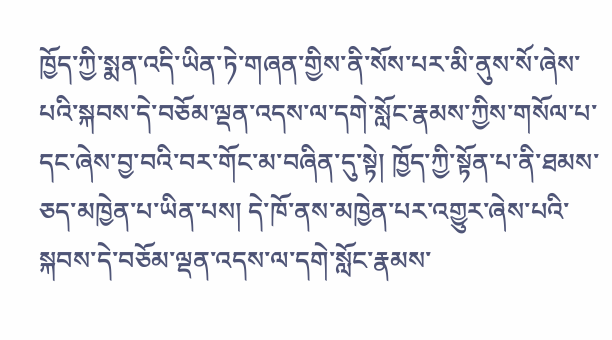ཁྱོད་ཀྱི་སྨན་འདི་ཡིན་ཏེ་གཞན་གྱིས་ནི་སོས་པར་མི་ནུས་སོ་ཞེས་པའི་སྐབས་དེ་བཅོམ་ལྡན་འདས་ལ་དགེ་སློང་རྣམས་ཀྱིས་གསོལ་པ་དང་ཞེས་བྱ་བའི་བར་གོང་མ་བཞིན་དུ་སྟེ། ཁྱོད་ཀྱི་སྟོན་པ་ནི་ཐམས་ཅད་མཁྱེན་པ་ཡིན་པས། དེ་ཁོ་ནས་མཁྱེན་པར་འགྱུར་ཞེས་པའི་སྐབས་དེ་བཅོམ་ལྡན་འདས་ལ་དགེ་སློང་རྣམས་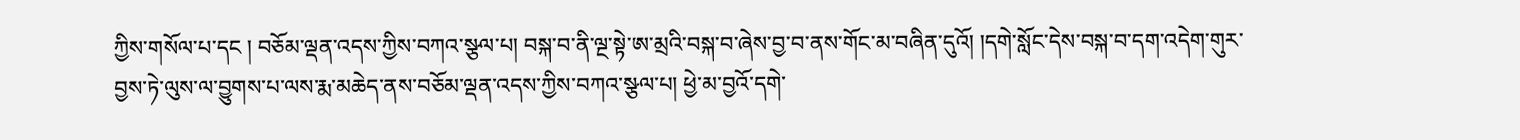ཀྱིས་གསོལ་པ་དང ། བཅོམ་ལྡན་འདས་ཀྱིས་བཀའ་སྩལ་པ། བསྐ་བ་ནི་ལྔ་སྟེ་ཨ་མྲའི་བསྐ་བ་ཞེས་བྱ་བ་ནས་གོང་མ་བཞིན་དུའོ། །དགེ་སློང་དེས་བསྐ་བ་དག་འདེག་གུར་བྱས་ཏེ་ལུས་ལ་བྱུགས་པ་ལས་རྨ་མཆེད་ནས་བཅོམ་ལྡན་འདས་ཀྱིས་བཀའ་སྩལ་པ། ཕྱེ་མ་བྱའོ་དགེ་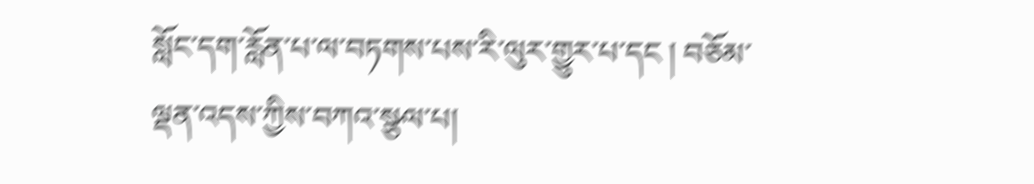སློང་དག་རློན་པ་ལ་བཏགས་པས་རི་ལུར་གྱུར་པ་དང ། བཅོམ་ལྡན་འདས་ཀྱིས་བཀའ་སྩལ་པ།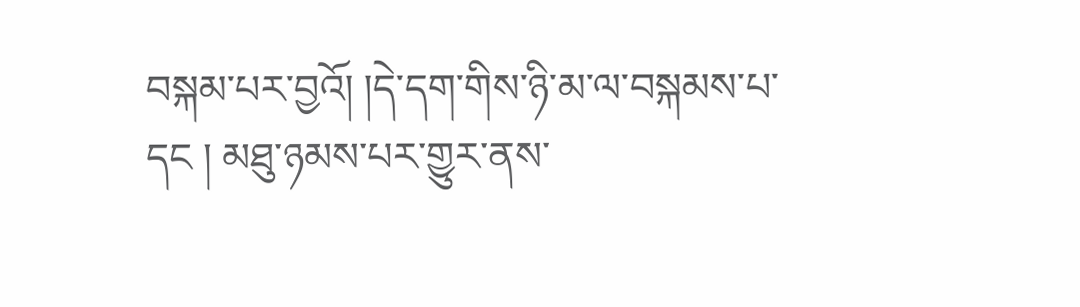བསྐམ་པར་བྱའོ། །དེ་དག་གིས་ཉི་མ་ལ་བསྐམས་པ་དང ། མཐུ་ཉམས་པར་གྱུར་ནས་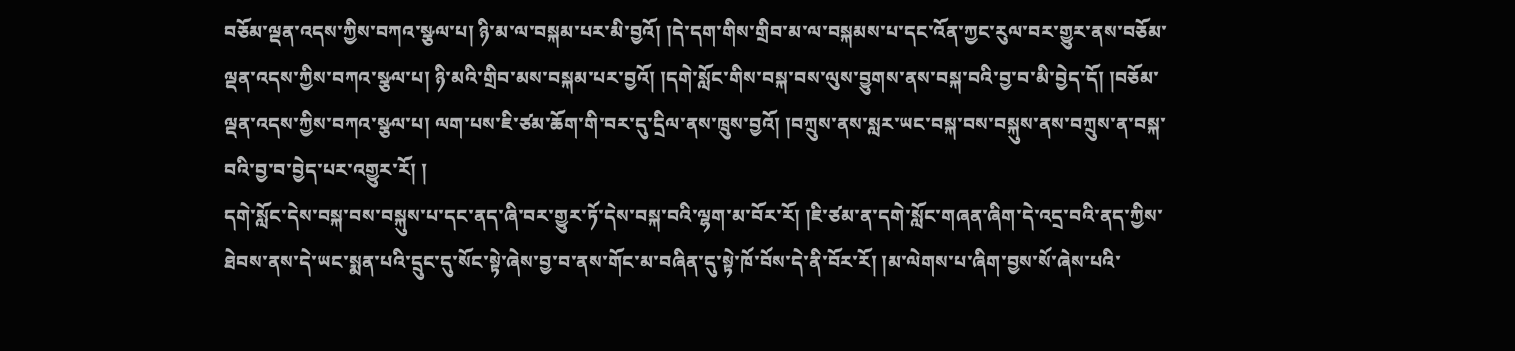བཅོམ་ལྡན་འདས་ཀྱིས་བཀའ་སྩལ་པ། ཉི་མ་ལ་བསྐམ་པར་མི་བྱའོ། །དེ་དག་གིས་གྲིབ་མ་ལ་བསྐམས་པ་དང་འོན་ཀྱང་རུལ་བར་གྱུར་ནས་བཅོམ་ལྡན་འདས་ཀྱིས་བཀའ་སྩལ་པ། ཉི་མའི་གྲིབ་མས་བསྐམ་པར་བྱའོ། །དགེ་སློང་གིས་བསྐ་བས་ལུས་བྱུགས་ནས་བསྐ་བའི་བྱ་བ་མི་བྱེད་དོ། །བཅོམ་ལྡན་འདས་ཀྱིས་བཀའ་སྩལ་པ། ལག་པས་ཇི་ཙམ་ཆོག་གི་བར་དུ་དྲིལ་ནས་ཁྲུས་བྱའོ། །བཀྲུས་ནས་སླར་ཡང་བསྐ་བས་བསྐུས་ནས་བཀྲུས་ན་བསྐ་བའི་བྱ་བ་བྱེད་པར་འགྱུར་རོ། །
དགེ་སློང་དེས་བསྐ་བས་བསྐུས་པ་དང་ནད་ཞི་བར་གྱུར་ཏོ་དེས་བསྐ་བའི་ལྷག་མ་བོར་རོ། །ཇི་ཙམ་ན་དགེ་སློང་གཞན་ཞིག་དེ་འདྲ་བའི་ནད་ཀྱིས་ཐེབས་ནས་དེ་ཡང་སྨན་པའི་དྲུང་དུ་སོང་སྟེ་ཞེས་བྱ་བ་ནས་གོང་མ་བཞིན་དུ་སྟེ་ཁོ་བོས་དེ་ནི་བོར་རོ། །མ་ལེགས་པ་ཞིག་བྱས་སོ་ཞེས་པའི་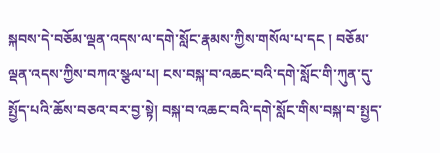སྐབས་དེ་བཅོམ་ལྡན་འདས་ལ་དགེ་སློང་རྣམས་ཀྱིས་གསོལ་པ་དང ། བཅོམ་ལྡན་འདས་ཀྱིས་བཀའ་སྩལ་པ། ངས་བསྐ་བ་འཆང་བའི་དགེ་སློང་གི་ཀུན་དུ་སྤྱོད་པའི་ཆོས་བཅའ་བར་བྱ་སྟེ། བསྐ་བ་འཆང་བའི་དགེ་སློང་གིས་བསྐ་བ་སྤྱད་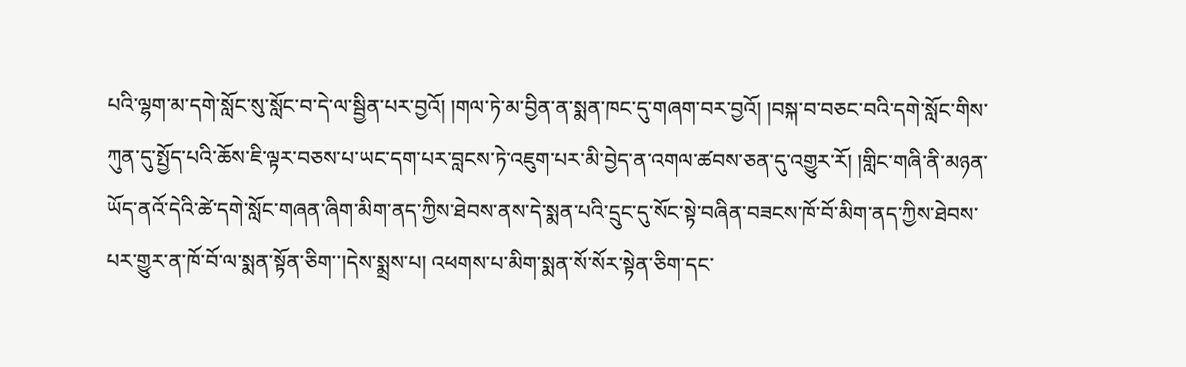པའི་ལྷག་མ་དགེ་སློང་སུ་སློང་བ་དེ་ལ་སྦྱིན་པར་བྱའོ། །གལ་ཏེ་མ་བྱིན་ན་སྨན་ཁང་དུ་གཞག་བར་བྱའོ། །བསྐ་བ་བཅང་བའི་དགེ་སློང་གིས་ཀུན་དུ་སྤྱོད་པའི་ཆོས་ཇི་ལྟར་བཅས་པ་ཡང་དག་པར་བླངས་ཏེ་འཇུག་པར་མི་བྱེད་ན་འགལ་ཚབས་ཅན་དུ་འགྱུར་རོ། །གླིང་གཞི་ནི་མཉན་ཡོད་ནའོ་དེའི་ཚེ་དགེ་སློང་གཞན་ཞིག་མིག་ནད་ཀྱིས་ཐེབས་ནས་དེ་སྨན་པའི་དྲུང་དུ་སོང་སྟེ་བཞིན་བཟངས་ཁོ་བོ་མིག་ནད་ཀྱིས་ཐེབས་པར་གྱུར་ན་ཁོ་བོ་ལ་སྨན་སྟོན་ཅིག་་།དེས་སྨྲས་པ། འཕགས་པ་མིག་སྨན་སོ་སོར་སྟེན་ཅིག་དང་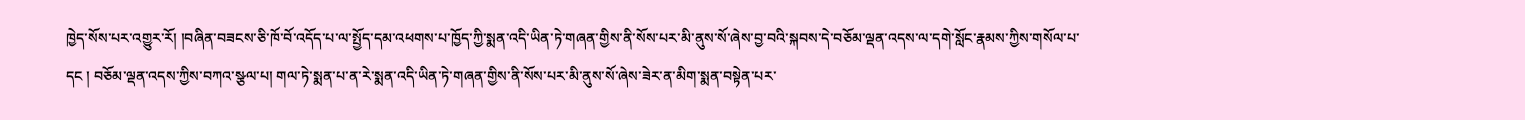ཁྱེད་སོས་པར་འགྱུར་རོ། །བཞིན་བཟངས་ཅི་ཁོ་བོ་འདོད་པ་ལ་སྤྱོད་དམ་འཕགས་པ་ཁྱོད་ཀྱི་སྨན་འདི་ཡིན་ཏེ་གཞན་གྱིས་ནི་སོས་པར་མི་ནུས་སོ་ཞེས་བྱ་བའི་སྐབས་དེ་བཅོམ་ལྡན་འདས་ལ་དགེ་སློང་རྣམས་ཀྱིས་གསོལ་པ་དང ། བཅོམ་ལྡན་འདས་ཀྱིས་བཀའ་སྩལ་པ། གལ་ཏེ་སྨན་པ་ན་རེ་སྨན་འདི་ཡིན་ཏེ་གཞན་གྱིས་ནི་སོས་པར་མི་ནུས་སོ་ཞེས་ཟེར་ན་མིག་སྨན་བསྟེན་པར་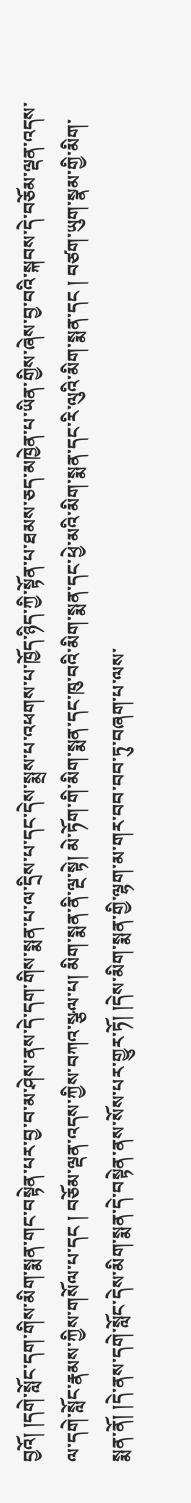བྱའོ། །དགེ་སློང་དག་གིས་མིག་སྨན་གང་བསྟེན་པར་བྱ་བ་མ་ཤེས་ནས་དེ་དག་གིས་སྨན་པ་ལ་དྲིས་པ་དང་དེས་སྨྲས་པ་འཕགས་པ་ཁྱོད་ཉིད་ཀྱི་སྟོན་པ་ཐམས་ཅད་མཁྱེན་པ་ཡིན་གྱིས་ཞེས་བྱ་བའི་སྐབས་དེ་བཅོམ་ལྡན་འདས་ལ་དགེ་སློང་རྣམས་ཀྱིས་གསོལ་པ་དང ། བཅོམ་ལྡན་འདས་ཀྱིས་བཀའ་སྩལ་པ། མིག་སྨན་ནི་ལྔ་སྟེ། མེ་ཏོག་གི་མིག་སྨན་དང་ཁུ་བའི་མིག་སྨན་དང་ཕྱེ་མའི་མིག་སྨན་དང་རི་ལུའི་མིག་སྨན་དང ། བཙག་ཡུག་སྣམ་གྱི་མིག་སྨན་ནོ། །དེ་ནས་དགེ་སློང་དེས་མིག་སྨན་དེ་བསྟེན་ནས་སོས་པར་གྱུར་ཏོ། །དེས་མིག་སྨན་གྱི་ལྷག་མ་གར་བབ་བབ་ཏུ་བཞག་པ་ལས་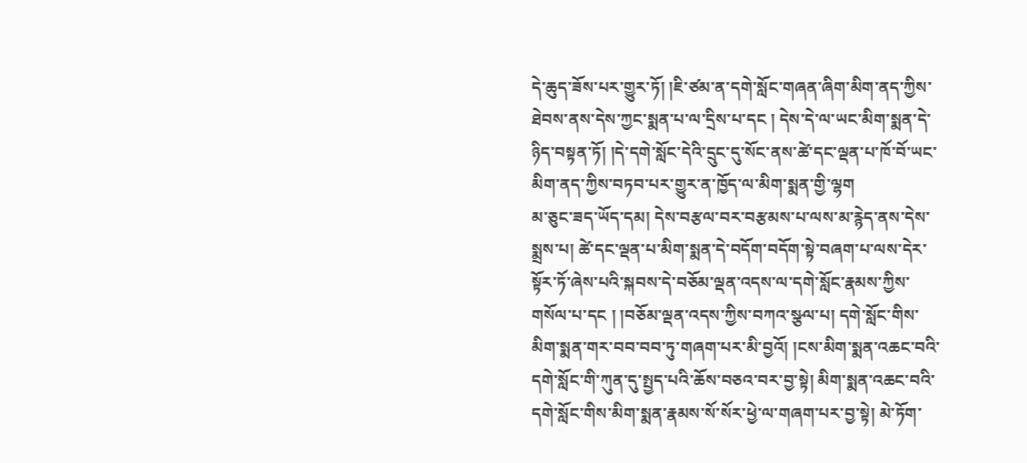དེ་ཆུད་ཟོས་པར་གྱུར་ཏོ། །ཇི་ཙམ་ན་དགེ་སློང་གཞན་ཞིག་མིག་ནད་ཀྱིས་ཐེབས་ནས་དེས་ཀྱང་སྨན་པ་ལ་དྲིས་པ་དང ། དེས་དེ་ལ་ཡང་མིག་སྨན་དེ་ཉིད་བསྟན་ཏོ། །དེ་དགེ་སློང་དེའི་དྲུང་དུ་སོང་ནས་ཚེ་དང་ལྡན་པ་ཁོ་བོ་ཡང་མིག་ནད་ཀྱིས་བཏབ་པར་གྱུར་ན་ཁྱོད་ལ་མིག་སྨན་གྱི་ལྷག
མ་ཅུང་ཟད་ཡོད་དམ། དེས་བརྩལ་བར་བརྩམས་པ་ལས་མ་རྙེད་ནས་དེས་སྨྲས་པ། ཚེ་དང་ལྡན་པ་མིག་སྨན་དེ་བདོག་བདོག་སྟེ་བཞག་པ་ལས་དེར་སྟོར་ཏོ་ཞེས་པའི་སྐབས་དེ་བཅོམ་ལྡན་འདས་ལ་དགེ་སློང་རྣམས་ཀྱིས་གསོལ་པ་དང ། །བཅོམ་ལྡན་འདས་ཀྱིས་བཀའ་སྩལ་པ། དགེ་སློང་གིས་མིག་སྨན་གར་བབ་བབ་ཏུ་གཞག་པར་མི་བྱའོ། །ངས་མིག་སྨན་འཆང་བའི་དགེ་སློང་གི་ཀུན་དུ་སྤྱད་པའི་ཆོས་བཅའ་བར་བྱ་སྟེ། མིག་སྨན་འཆང་བའི་དགེ་སློང་གིས་མིག་སྨན་རྣམས་སོ་སོར་ཕྱེ་ལ་གཞག་པར་བྱ་སྟེ། མེ་ཏོག་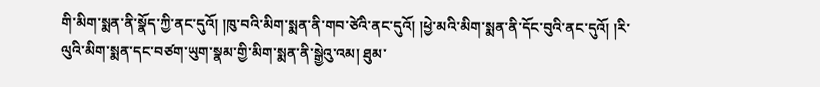གི་མིག་སྨན་ནི་སྣོད་ཀྱི་ནང་དུའོ། །ཁུ་བའི་མིག་སྨན་ནི་གབ་ཙེའི་ནང་དུའོ། །ཕྱེ་མའི་མིག་སྨན་ནི་དོང་བུའི་ནང་དུའོ། །རི་ལུའི་མིག་སྨན་དང་བཙག་ཡུག་སྣམ་གྱི་མིག་སྨན་ནི་སྒྱེའུ་འམ། ཐུམ་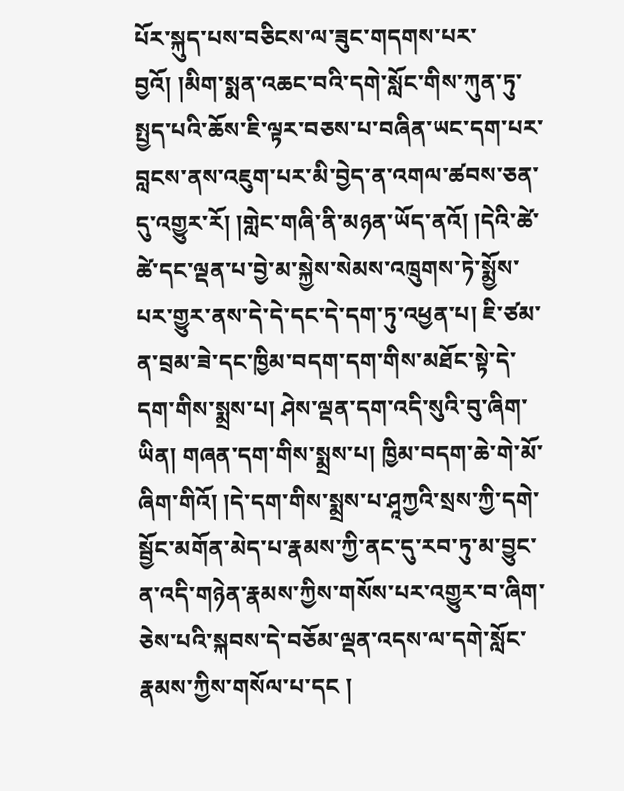པོར་སྐུད་པས་བཅིངས་ལ་ཟུང་གདགས་པར་བྱའོ། །མིག་སྨན་འཆང་བའི་དགེ་སློང་གིས་ཀུན་ཏུ་སྤྱད་པའི་ཆོས་ཇི་ལྟར་བཅས་པ་བཞིན་ཡང་དག་པར་བླངས་ནས་འཇུག་པར་མི་བྱེད་ན་འགལ་ཚབས་ཅན་དུ་འགྱུར་རོ། །གླེང་གཞི་ནི་མཉན་ཡོད་ནའོ། །དེའི་ཚེ་ཚེ་དང་ལྡན་པ་བྱེ་མ་སྐྱེས་སེམས་འཁྲུགས་ཏེ་སྨྱོས་པར་གྱུར་ནས་དེ་དེ་དང་དེ་དག་ཏུ་འཕྱན་པ། ཇི་ཙམ་ན་བྲམ་ཟེ་དང་ཁྱིམ་བདག་དག་གིས་མཐོང་སྟེ་དེ་དག་གིས་སྨྲས་པ། ཤེས་ལྡན་དག་འདི་སུའི་བུ་ཞིག་ཡིན། གཞན་དག་གིས་སྨྲས་པ། ཁྱིམ་བདག་ཆེ་གེ་མོ་ཞིག་གིའོ། །དེ་དག་གིས་སྨྲས་པ་ཤཱཀྱའི་སྲས་ཀྱི་དགེ་སྦྱོང་མགོན་མེད་པ་རྣམས་ཀྱི་ནང་དུ་རབ་ཏུ་མ་བྱུང་ན་འདི་གཉེན་རྣམས་ཀྱིས་གསོས་པར་འགྱུར་བ་ཞིག་ཅེས་པའི་སྐབས་དེ་བཅོམ་ལྡན་འདས་ལ་དགེ་སློང་རྣམས་ཀྱིས་གསོལ་པ་དང །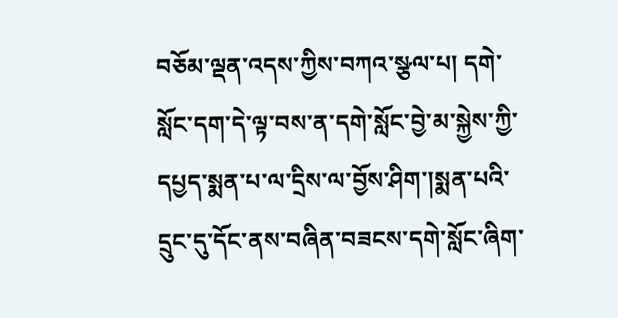བཅོམ་ལྡན་འདས་ཀྱིས་བཀའ་སྩལ་པ། དགེ་སློང་དག་དེ་ལྟ་བས་ན་དགེ་སློང་བྱེ་མ་སྐྱེས་ཀྱི་དཔྱད་སྨན་པ་ལ་དྲིས་ལ་བྱོས་ཤིག་།སྨན་པའི་དྲུང་དུ་དོང་ནས་བཞིན་བཟངས་དགེ་སློང་ཞིག་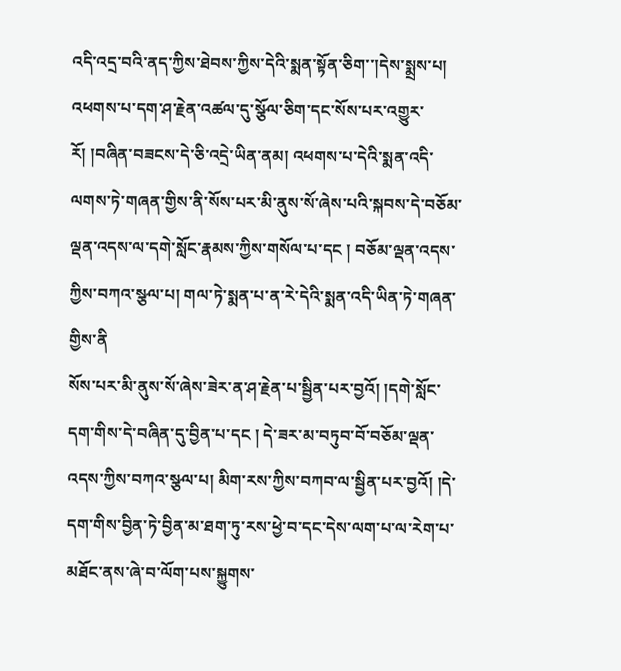འདི་འདྲ་བའི་ནད་ཀྱིས་ཐེབས་ཀྱིས་དེའི་སྨན་སྟོན་ཅིག་་།དེས་སྨྲས་པ། འཕགས་པ་དག་ཤ་རྗེན་འཚལ་དུ་སྩོལ་ཅིག་དང་སོས་པར་འགྱུར་རོ། །བཞིན་བཟངས་དེ་ཅི་འདྲེ་ཡིན་ནམ། འཕགས་པ་དེའི་སྨན་འདི་ལགས་ཏེ་གཞན་གྱིས་ནི་སོས་པར་མི་ནུས་སོ་ཞེས་པའི་སྐབས་དེ་བཅོམ་ལྡན་འདས་ལ་དགེ་སློང་རྣམས་ཀྱིས་གསོལ་པ་དང ། བཅོམ་ལྡན་འདས་ཀྱིས་བཀའ་སྩལ་པ། གལ་ཏེ་སྨན་པ་ན་རེ་དེའི་སྨན་འདི་ཡིན་ཏེ་གཞན་གྱིས་ནི
སོས་པར་མི་ནུས་སོ་ཞེས་ཟེར་ན་ཤ་རྗེན་པ་སྦྱིན་པར་བྱའོ། །དགེ་སློང་དག་གིས་དེ་བཞིན་དུ་བྱིན་པ་དང ། དེ་ཟར་མ་བཏུབ་བོ་བཅོམ་ལྡན་འདས་ཀྱིས་བཀའ་སྩལ་པ། མིག་རས་ཀྱིས་བཀབ་ལ་སྦྱིན་པར་བྱའོ། །དེ་དག་གིས་བྱིན་ཏེ་བྱིན་མ་ཐག་ཏུ་རས་ཕྱེ་བ་དང་དེས་ལག་པ་ལ་རེག་པ་མཐོང་ནས་ཞེ་བ་ལོག་པས་སྐྱུགས་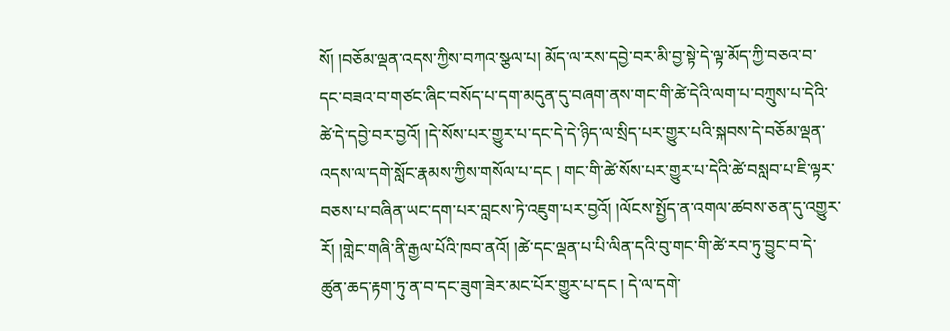སོ། །བཅོམ་ལྡན་འདས་ཀྱིས་བཀའ་སྩལ་པ། མོད་ལ་རས་དབྱེ་བར་མི་བྱ་སྟེ་དེ་ལྟ་མོད་ཀྱི་བཅའ་བ་དང་བཟའ་བ་གཙང་ཞིང་བསོད་པ་དག་མདུན་དུ་བཞག་ནས་གང་གི་ཚེ་དེའི་ལག་པ་བཀྲུས་པ་དེའི་ཚེ་དེ་དབྱེ་བར་བྱའོ། །དེ་སོས་པར་གྱུར་པ་དང་དེ་དེ་ཉིད་ལ་སྲིད་པར་གྱུར་པའི་སྐབས་དེ་བཅོམ་ལྡན་འདས་ལ་དགེ་སློང་རྣམས་ཀྱིས་གསོལ་པ་དང ། གང་གི་ཚེ་སོས་པར་གྱུར་པ་དེའི་ཚེ་བསླབ་པ་ཇི་ལྟར་བཅས་པ་བཞིན་ཡང་དག་པར་བླངས་ཏེ་འཇུག་པར་བྱའོ། །ལོངས་སྤྱོད་ན་འགལ་ཚབས་ཅན་དུ་འགྱུར་རོ། །གླེང་གཞི་ནི་རྒྱལ་པོའི་ཁབ་ནའོ། །ཚེ་དང་ལྡན་པ་པི་ལིན་དའི་བུ་གང་གི་ཚེ་རབ་ཏུ་བྱུང་བ་དེ་ཚུན་ཆད་རྟག་ཏུ་ན་བ་དང་ཟུག་ཟེར་མང་པོར་གྱུར་པ་དང ། དེ་ལ་དགེ་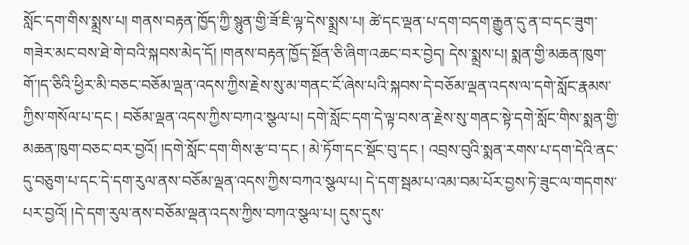སློང་དག་གིས་སྨྲས་པ། གནས་བརྟན་ཁྱོད་ཀྱི་སྙུན་གྱི་ཟོ་ཇི་ལྟ་དེས་སྨྲས་པ། ཚེ་དང་ལྡན་པ་དག་བདག་རྒྱུན་དུ་ན་བ་དང་ཟུག་གཟེར་མང་བས་ཐེ་གེ་བའི་སྐབས་མེད་དོ། །གནས་བརྟན་ཁྱོད་སྔོན་ཅི་ཞིག་འཆང་བར་བྱེད། དེས་སྨྲས་པ། སྨན་གྱི་མཆན་ཁུག་གོ་།ད་ཅིའི་ཕྱིར་མི་བཅང་བཅོམ་ལྡན་འདས་ཀྱིས་རྗེས་སུ་མ་གནང་ངོ་ཞེས་པའི་སྐབས་དེ་བཅོམ་ལྡན་འདས་ལ་དགེ་སློང་རྣམས་ཀྱིས་གསོལ་པ་དང ། བཅོམ་ལྡན་འདས་ཀྱིས་བཀའ་སྩལ་པ། དགེ་སློང་དག་དེ་ལྟ་བས་ན་རྗེས་སུ་གནང་སྟེ་དགེ་སློང་གིས་སྨན་གྱི་མཆན་ཁུག་བཅང་བར་བྱའོ། །དགེ་སློང་དག་གིས་རྩ་བ་དང ། མེ་ཏོག་དང་སྡོང་བུ་དང ། འབྲས་བུའི་སྨན་རགས་པ་དག་དེའི་ནང་དུ་བཅུག་པ་དང་དེ་དག་རུལ་ནས་བཅོམ་ལྡན་འདས་ཀྱིས་བཀའ་སྩལ་པ། དེ་དག་སྦམ་པ་འམ་བམ་པོར་བྱས་ཏེ་ཟུང་ལ་གདགས་པར་བྱའོ། །དེ་དག་རུལ་ནས་བཅོམ་ལྡན་འདས་ཀྱིས་བཀའ་སྩལ་པ། དུས་དུས་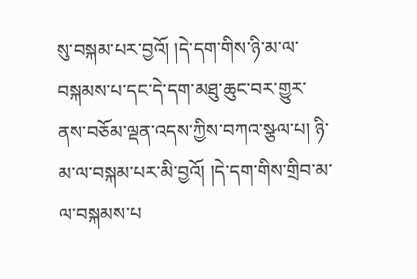སུ་བསྐམ་པར་བྱའོ། །དེ་དག་གིས་ཉི་མ་ལ་བསྐམས་པ་དང་དེ་དག་མཐུ་ཆུང་བར་གྱུར་ནས་བཅོམ་ལྡན་འདས་ཀྱིས་བཀའ་སྩལ་པ། ཉི་མ་ལ་བསྐམ་པར་མི་བྱའོ། །དེ་དག་གིས་གྲིབ་མ་ལ་བསྐམས་པ